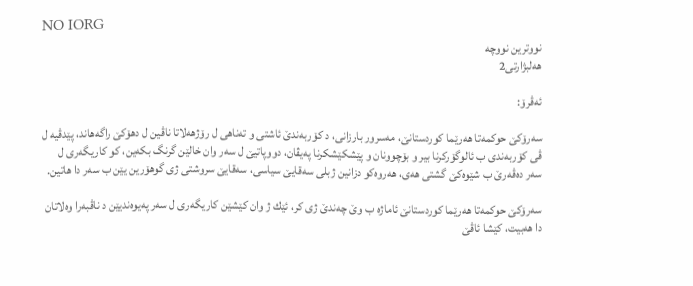NO IORG
نووترين نووچه
هه‌لبژارتى2

ئه‌ڤرۆ:

سه‌رۆكێ حوكمه‌تا هه‌رێما كوردستانێ، مه‌سرور بارزانی، د كۆربه‌ندێ ئاشتی و ته‌ناهی ل رۆژهه‌لاتا ناڤین ل دهۆكێ راگه‌هاند، پێدڤیه‌ ل ڤی كۆربه‌ندی ب ئالوگۆركرنا بیر و بۆچوونان و پێشكێشكرنا په‌یڤان، دووپاتیێ ل سه‌ر وان خالێن گرنگ بكه‌ین، كو كاریگه‌ری ل سه‌ر ده‌ڤه‌رێ ب شێوه‌كێ گشتی هه‌ی، هه‌روه‌كو دزانین ژبلی سه‌قایێ سیاسی، سه‌قایێ سروشتی ژی گوهۆرین یێن ب سه‌ر دا هاتین.

سه‌رۆكێ حوكمه‌تا هه‌رێما كوردستانێ ئاماژه‌ ب وێ چه‌ندێ ژی كر، ئێك ژ وان كێشێن كاریگه‌ری ل سه‌ر په‌یوه‌ندیێن د ناڤبه‌را وه‌لاتان دا هه‌بیت، كێشا ئاڤێ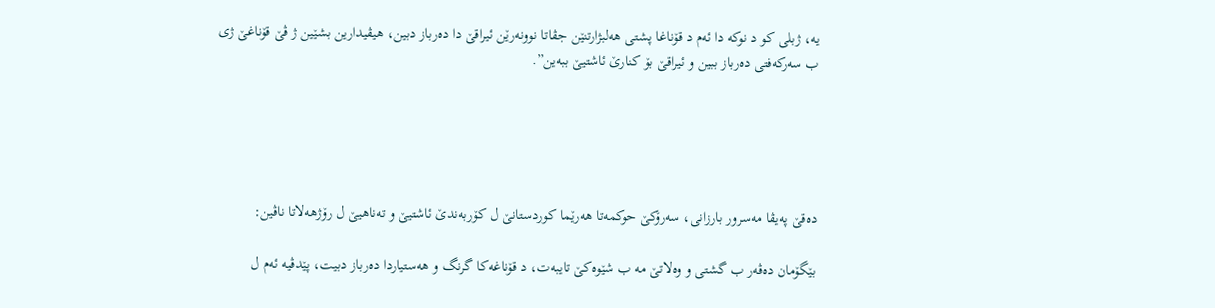یه‌، ژبلی كو د نوكه‌ دا ئه‌م د قۆناغا پشتی هه‌لبژارتنێن جڤاتا نوونه‌رێن ئیراقێ دا ده‌رباز دبین، هیڤیدارین بشێین ژ ڤێ قۆناغێ ژی ب سه‌ركه‌فتی ده‌رباز ببین و ئیراقێ بۆ كنارێ ئاشتیێ ببه‌ین”.





ده‌قێ په‌یڤا مه‌سرور بارزانی، سه‌رۆكێ حوكمه‌تا هه‌رێما كوردستانێ ل كۆربه‌ندێ ئاشتیێ و ته‌ناهیێ ل رۆژهه‌لاتا ناڤین:

بێگۆمان ده‌ڤه‌ر ب گشتی و وه‌لاتێ مه‌ ب شێوه‌كێ تایبه‌ت، د قۆناغه‌كا گرنگ و هه‌ستیاردا ده‌رباز دبیت، پێدڤیه‌ ئه‌م ل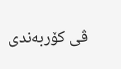ڤی كۆربه‌ندی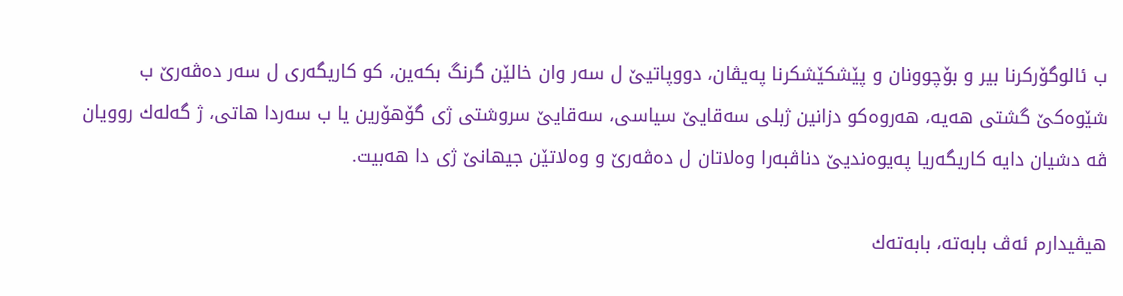ب ئالوگۆركرنا بیر و بۆچوونان و پێشكێشكرنا په‌یڤان، دووپاتیێ ل سه‌ر وان خالێن گرنگ بكه‌ین، كو كاریگه‌ری ل سه‌ر ده‌ڤه‌رێ ب شێوه‌كێ گشتی هه‌یه‌، هه‌روه‌كو دزانین ژبلی سه‌قایێ سیاسی، سه‌قایێ سروشتی ژی گۆهۆرین یا ب سه‌ردا هاتی، ژ گه‌له‌ك روویان ڤه‌ دشیان دایه‌ كاریگه‌ریا په‌یوه‌ندیێ دناڤبه‌را وه‌لاتان ل ده‌ڤه‌رێ و وه‌لاتێن جیهانێ ژی دا هه‌بیت.

هیڤیدارم ئه‌ڤ بابه‌ته‌، بابه‌ته‌ك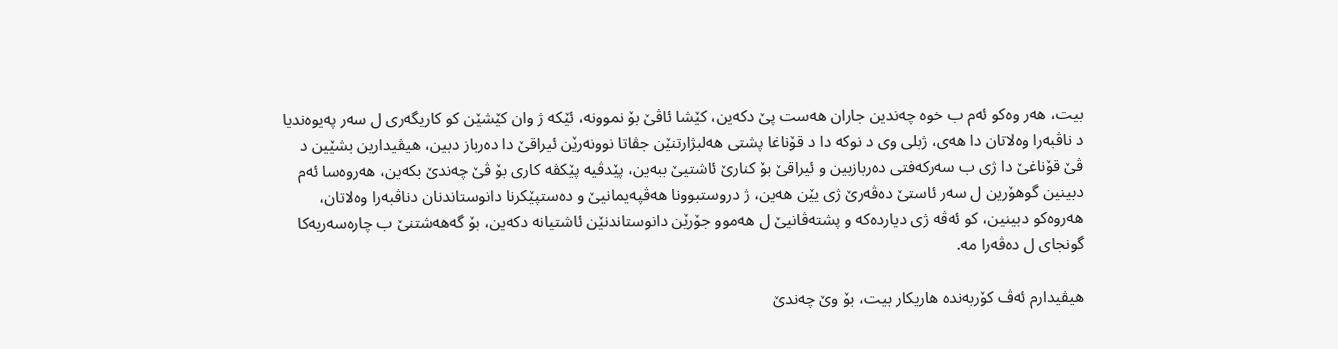بیت، هه‌ر وه‌كو ئه‌م ب خوه‌ چه‌ندین جاران هه‌ست پێ دكه‌ین، كێشا ئاڤێ بۆ نموونه‌، ئێكه‌ ژ وان كێشێن كو كاریگه‌ری ل سه‌ر په‌یوه‌ندیا د ناڤبه‌را وه‌لاتان دا هه‌ی، ژبلی وی د نوكه‌ دا د قۆناغا پشتی هه‌لبژارتنێن جڤاتا نوونه‌رێن ئیراقێ دا ده‌رباز دبین، هیڤیدارین بشێین د ڤێ قۆناغێ دا ژی ب سه‌ركه‌فتی ده‌ربازبین و ئیراقێ بۆ كنارێ ئاشتیێ ببه‌ین، پێدڤیه‌ پێكڤه‌ كاری بۆ ڤێ چه‌ندێ بكه‌ین، هه‌روه‌سا ئه‌م دبینین گوهۆرین ل سه‌ر ئاستێ ده‌ڤه‌رێ ژی یێن هه‌ین، ژ دروستبوونا هه‌ڤپه‌یمانیێ و ده‌ستپێكرنا دانوستاندنان دناڤبه‌را وه‌لاتان، هه‌روه‌كو دبینین، كو ئه‌ڤه‌ ژی دیارده‌كه‌ و پشته‌ڤانیێ ل هه‌موو جۆرێن دانوستاندنێن ئاشتیانه‌ دكه‌ین، بۆ گه‌هه‌شتنێ ب چاره‌سه‌ریه‌كا گونجای ل ده‌ڤه‌را مه‌.

هیڤیدارم ئه‌ڤ كۆربه‌نده‌ هاریكار بیت، بۆ وێ چه‌ندێ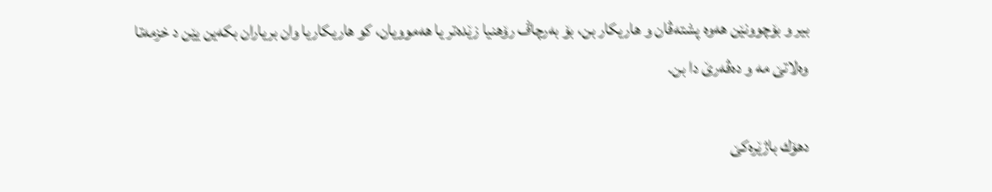بیر و بۆچوونێن هه‌وه‌ پشته‌ڤان و هاریكار بن، بۆ به‌رچاڤ رۆهنیا زێده‌تر یا هه‌موویان، كو هاریكاریا وان بریاران بكه‌ین یێن د خزمه‌تا وه‌لاتێ مه‌ و ده‌ڤه‌رێ دا بن.

دهۆك باژێره‌كێ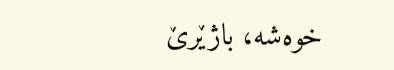خوه‌شه‌، باژێرێ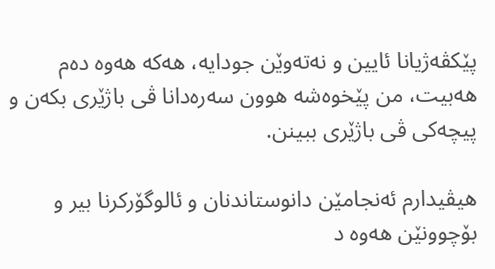پێكڤه‌ژیانا ئایین و نه‌ته‌وێن جودایه‌، هه‌كه‌ هه‌وه‌ ده‌م هه‌بیت، من پێخوه‌شه‌ هوون سه‌ره‌دانا ڤی باژێری بكه‌ن و پیچه‌كی ڤی باژێری ببینن.

هیڤیدارم ئه‌نجامێن دانوستاندنان و ئالوگۆركرنا بیر و بۆچوونێن هه‌وه‌ د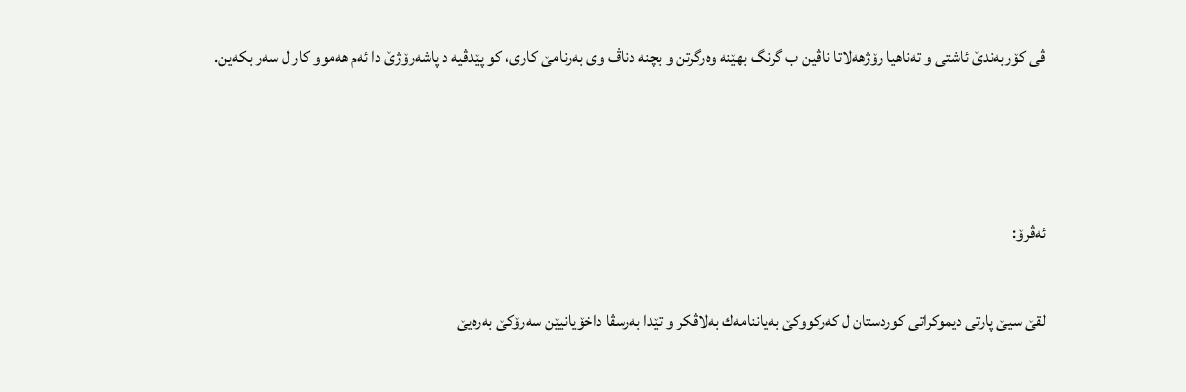ڤی كۆربه‌ندێ ئاشتی و ته‌ناهیا رۆژهه‌لاتا ناڤین ب گرنگ بهێنه‌ وه‌رگرتن و بچنه‌ دناڤ وی به‌رنامێ كاری، كو پێدڤیه‌ د پاشه‌رۆژێ دا ئه‌م هه‌موو كار ل سه‌ر بكه‌ین.



ئه‌ڤرۆ:

لقێ سیێ پارتی دیموكراتی كوردستان ل كه‌ركووكێ به‌یاننامه‌ك به‌لاڤكر و تێدا به‌رسڤا داخۆیانیێن سه‌رۆكێ به‌ره‌یێ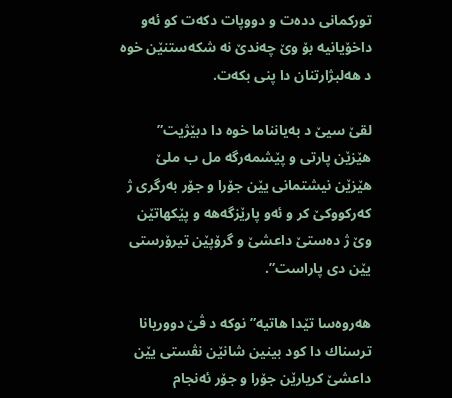توركمانی دده‌ت و دووپات دكه‌ت كو ئه‌و داخۆیانیه‌ بۆ وێ چه‌ندێ نه‌ شكه‌ستنێن خوه‌ د هه‌لبژارتنان دا پنی بكه‌ت.

لقێ سیێ د به‌یانناما خوه‌ دا دبێژیت” هێزێن پارتی و پێشمه‌رگه‌ مل ب ملێ هێزێن نیشتمانی یێن جۆرا و جۆر به‌رگری ژ كه‌ركووكێ كر و ئه‌و پارێزگه‌هه‌ و پێكهاتێن وێ ژ ده‌ستێ داعشێ و گرۆپێن تیرۆرستی یێن دی پاراست”.

هه‌روه‌سا تێدا هاتیه‌” نوكه‌ د ڤێ دووریانا ترسناك دا كود بینین شانێن نڤستی یێن داعشێ كریارێن جۆرا و جۆر ئه‌نجام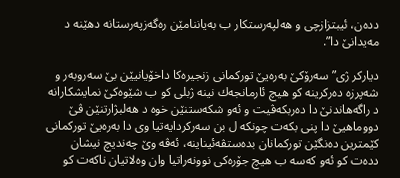دده‌ن، ئیبتزازچی و هه‌لپه‌رستكار ب به‌یاننامێن ره‌گه‌زپه‌رستانه‌ دهێنه‌ د مه‌یدانێ دا”.

دیاركر ژی” سه‌رۆكێ به‌ره‌یێ توركمانی زنجیره‌كا داخۆیانیێن بێ سه‌روبه‌ر و شه‌پرزه‌ ده‌ركرینه‌ كو هیچ ئارمانجه‌ك نینه‌ ژبلی كو ب شێوه‌كێ نمایشكارانه‌ د راگه‌هاندنێ دا ده‌ربكه‌ڤیت و ئه‌و شكه‌ستنێن خوه‌ د هه‌لبژارتنێن ڤێ دووماهیێ دا پنی بكه‌ت چونكه‌ ل بن سه‌ركردایه‌تیا وی دا به‌ره‌یێ توركمانی كێمترین ده‌نگێن توركمانان بده‌ستڤه‌ئیناینه‌، ئه‌ڤه‌ وێ چه‌ندیچ نیشان دده‌ت كو ئه‌و كه‌سه‌ ب هیچ جۆره‌كی نوونه‌راتیا وان وه‌لاتیان ناكه‌ت كو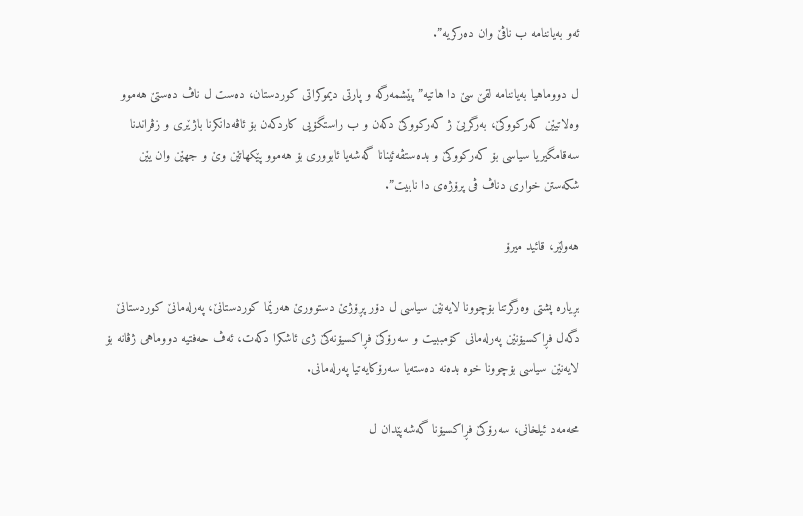ئه‌و به‌یاننامه‌ ب ناڤێ وان ده‌ركریه‌”.

ل دووماهیا به‌یاننامه‌ لقێ سێ دا هاتیه‌” پێشمه‌رگه‌ و پارتی دیموكراتی كوردستان، ده‌ست ل ناڤ ده‌ستێ هه‌موو وه‌لاتیێن كه‌ركووكێ، به‌رگریێ ژ كه‌ركووكێ دكه‌ن و ب راستگۆیی كاردكه‌ن بۆ ئاڤه‌دانكرنا باژێری و زڤراندنا سه‌قامگیریا سیاسی بۆ كه‌ركووكێ و بده‌ستڤه‌ئینانا گه‌شه‌یا ئابووری بۆ هه‌موو پێكهاتێن وێ و جهێن وان یێن شكه‌ستن خواری دناڤ ڤی پرۆژه‌ی دا نابیت”.

هه‌ولێر، قائید میرۆ

بڕیاره‌ پشتی وه‌رگرتنا بۆچوونا لایه‌نێن سیاسی ل دۆر پڕۆژێ دستوورێ هه‌رێما كوردستانێ، په‌رله‌مانێ كوردستانێ دگه‌ل فڕاكسیۆنێن په‌رله‌مانی كۆمببیت و سه‌رۆكێ فڕاكسیۆنه‌كێ ژی ئاشكرا دكه‌ت، ئه‌ڤ حه‌فتیه‌ دووماهی ژڤانه‌ بۆ لایه‌نێن سیاسی بۆچوونا خوه‌ بده‌نه‌ ده‌سته‌یا سه‌رۆكایه‌تیا په‌رله‌مانی.

محه‌مه‌د ئیلخانی، سه‌رۆكێ فڕاكسیۆنا گه‌شه‌پێدان ل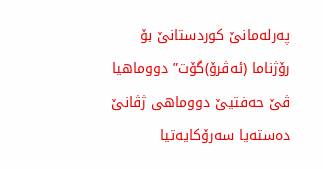په‌رله‌مانێ كوردستانێ بۆ رۆژناما (ئه‌ڤرۆ)گۆت” دووماهیا ڤێ حه‌فتیێ دووماهی ژڤانێ ده‌سته‌یا سه‌رۆكایه‌تیا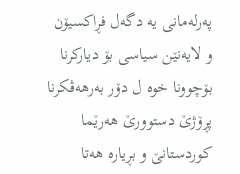په‌رله‌مانی یه‌ دگه‌ل فڕاكسیۆن و لایه‌نێن سیاسی بۆ دیاركرنا بۆچوونا خوه‌ ل دۆر به‌رهه‌ڤكرنا پڕۆژێ دستوورێ هه‌رێما كوردستانێ و بڕیاره‌ هه‌تا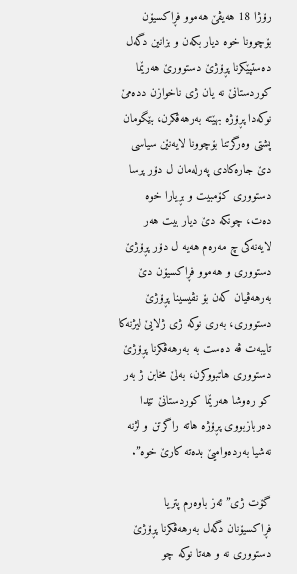رۆژا 18 هه‌یڤێ هه‌موو فڕاكسیۆن بۆچوونا خوه‌ دیار بكه‌ن و بزانین دگه‌ل ده‌ستپێكرنا پڕۆژێ دستوورێ هه‌رێما كوردستانێ نه‌ یان ژی ناخوازن دده‌مێ نوكه‌دا پڕۆژه‌ بهێته‌ به‌رهه‌ڤكرن، بێگومان پشتی وه‌رگرتنا بۆچوونا لایه‌نێن سیاسی دێ جاره‌كادی په‌رله‌مان ل دۆر پرسا دستووری كۆمبیت و بڕیارا خوه‌ ده‌ت، چونكه‌ دێ دیار بیت هه‌ر لایه‌نه‌كی چ مه‌ره‌م هه‌یه‌ ل دۆر پڕۆژێ دستووری و هه‌موو فڕاكسیۆن دێ به‌رهه‌ڤیان كه‌ن بۆ نڤیسینا پڕۆژێ دستووری، به‌ری نوكه‌ ژی ژلایێ لیژنه‌كا تایبه‌ت ڤه‌ ده‌ست به‌ به‌رهه‌ڤكرنا پڕۆژێ دستووری هاتبووكرن، به‌لێ مخابن ژ به‌ر كو ره‌وشا هه‌رێما كوردستانێ تێدا ده‌ربازبووی پڕۆژه‌ هاته‌ راگرتن و لژنه‌ نه‌شیا به‌رده‌وامیێ بده‌ته‌ كارێ خوه‌”.

گۆت ژی” ئه‌ز باوه‌رم پتریا فڕاكسیۆنان دگه‌ل به‌رهه‌ڤكرنا پڕۆژێ دستووری نه‌ و هه‌تا نوكه‌ چو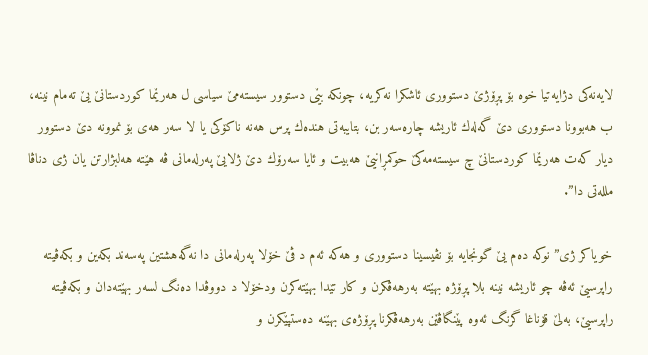لایه‌نه‌كی دژایه‌تیا خوه‌ بۆ پڕۆژێ دستووری ئاشكرا نه‌كریه‌، چونكه‌ بێی دستوور سیسته‌مێ سیاسی ل هه‌رێما كوردستانێ یێ ته‌مام نینه‌، ب هه‌بوونا دستووری دێ گه‌له‌ك ئاریشه‌ چاره‌سه‌ر بن، بتایبه‌تی هنده‌ك پرس هه‌نه‌ ناكۆكی یا لا سه‌ر هه‌ی بۆ نموونه‌ دێ دستوور دیار كه‌ت هه‌رێما كوردستانێ چ سیسته‌مه‌كێ حوكمڕانیێ هه‌بیت و ئایا سه‌رۆك دێ ژلایێ په‌رله‌مانی ڤه‌ هێته‌ هه‌لبژارتن یان ژی دناڤا ملله‌تی دا”.

خویاكر ژی” نوكه‌ ده‌م یێ گونجایه‌ بۆ نڤیسینا دستووری و هه‌كه‌ ئه‌م د ڤێ خۆلا په‌رله‌مانی دا نه‌گه‌هشتین په‌سه‌ند بكه‌ین و بكه‌ڤیته‌ راپرسیێ ئه‌ڤه‌ چو ئاریشه‌ نینه‌ بلا پڕۆژه‌ بهێته‌ به‌رهه‌ڤكرن و كار تێدا بهێته‌كرن ودخۆلا د دووڤدا ده‌نگ لسه‌ر بهێته‌دان و بكه‌ڤیته‌ راپرسیێ، به‌لێ قۆناغا گرنگ ئه‌وه‌ پێنگاڤێن به‌رهه‌ڤكرنا پڕۆژه‌ی بهێنه‌ ده‌ستپێكرن و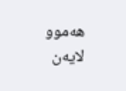هه‌موو لایه‌ن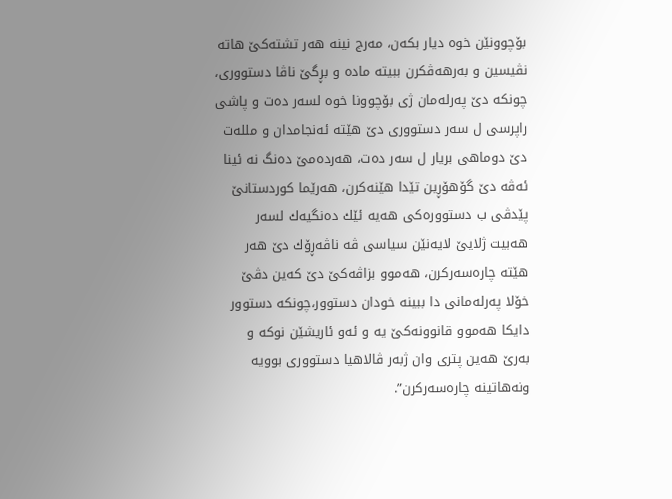بۆچوونێن خوه‌ دیار بكه‌ن، مه‌رج نینه‌ هه‌ر تشته‌كێ هاته‌ نڤیسین و به‌رهه‌ڤكرن ببیته‌ ماده‌ و بڕگێ ناڤا دستووری، چونكه‌ دێ په‌رله‌مان ژی بۆچوونا خوه‌ لسه‌ر ده‌ت و پاشی راپرسی ل سه‌ر دستووری دێ هێته‌ ئه‌نجامدان و ملله‌ت دێ دوماهی بریار ل سه‌ر ده‌ت، هه‌رده‌مێ ده‌نگ نه‌ ئینا ئه‌ڤه‌ دێ گۆهۆڕین تێدا هێنه‌كرن، هه‌رێما كوردستانێ پێدڤی ب دستووره‌كی هه‌یه‌ ئێك ده‌نگیه‌ك لسه‌ر هه‌بیت ژلایێ لایه‌نێن سیاسی ڤه‌ ناڤه‌ڕۆك دێ هه‌ر هێته‌ چاره‌سه‌ركرن، هه‌موو بزاڤه‌كێ دێ كه‌ین دڤێ خۆلا په‌رله‌مانی دا ببینه‌ خودان دستوور،چونكه‌ دستوور دایكا هه‌موو قانوونه‌كێ یه‌ و ئه‌و ئاریشێن نوكه‌ و به‌رێ هه‌ین پتری وان ژبه‌ر ڤالاهیا دستووری بوویه‌ ونه‌هاتینه‌ چاره‌سه‌ركرن”.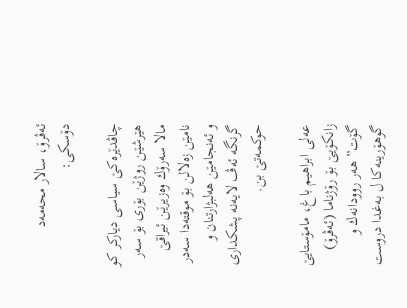ئه‌ڤرۆ، سالار محه‌مه‌د دۆسكی:

چاڤدێره‌كێ سیاسی دیاركر كو هێرشێن روژێن بۆری بۆ سه‌ر مالا سه‌رۆك وه‌زیرێن ئیراقێ نامێن زه‌لالن بۆ موقته‌دا سه‌در و ئه‌نجامێن هه‌لبژارتنان و گرنگه‌ ئه‌ڤ لایه‌نه‌ پشكداری حوكمه‌تێ‌ بن.

عه‌لی ابراهیم باغ، مامۆستایێ‌ زانكۆیێ‌ بۆ رۆژناما (ئه‌ڤرۆ) گۆت” هه‌ر روودانه‌ك و گوهۆرینه‌كا ل به‌غدا دروست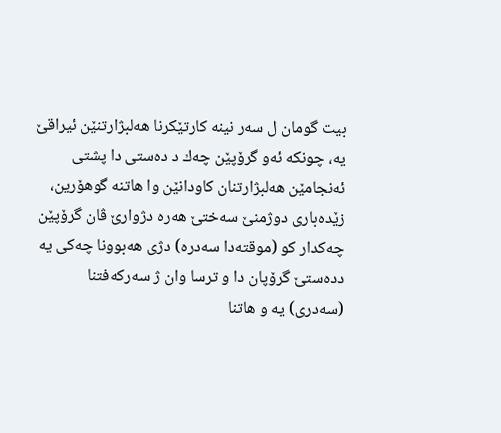بیت گومان ل سه‌ر نینه‌ كارتێكرنا هه‌لبژارتنێن ئیراقێ یه‌، چونكه‌ ئه‌و گرۆپێن چه‌ك د ده‌ستی دا پشتی ئه‌نجامێن هه‌لبژارتنان كاودانێن وا هاتنه‌ گوهۆرین، زێده‌باری دوژمنێ‌ سه‌ختێ‌ هه‌ره‌ دژوارێ‌ ڤان گرۆپێن چه‌كدار كو (موقته‌دا سه‌دره‌) دژی هه‌بوونا چه‌كی یه‌ دده‌ستێ‌ گرۆپان دا و ترسا وان ژ سه‌ركه‌فتنا (سه‌دری) یه‌ و هاتنا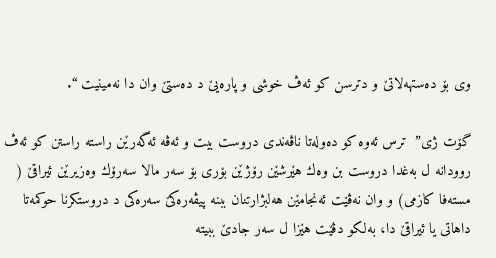وی بۆ ده‌ستهه‌لاتێ‌ و دترسن كو ئه‌ڤ خوشی و پاره‌یێ‌ د ده‌ستێ‌ وان دا نه‌مینیت “.

گۆت ژی”  ترس ئه‌وه‌ كو ده‌وله‌تا ناڤه‌ندی دروست بیت و ئه‌ڤه‌ ئه‌گه‌رێن راسته‌ راستن كو ئه‌ڤ روودانه‌ ل به‌غدا دروست بن وه‌ك هێرشێن رۆژێن بۆری بۆ سه‌ر مالا سه‌رۆك وه‌زیرێن ئیراقێ ( مسته‌فا كازمی) و وان نه‌ڤێت ئه‌نجامێن هه‌لبژارتنان ببنه‌ پیڤه‌ره‌كێ‌ سه‌ره‌كی د دروستكرنا حوكمه‌تا داهاتی یا ئیراقێ دا، به‌لكو دڤێت هێزا ل سه‌ر جادێ‌ ببیته‌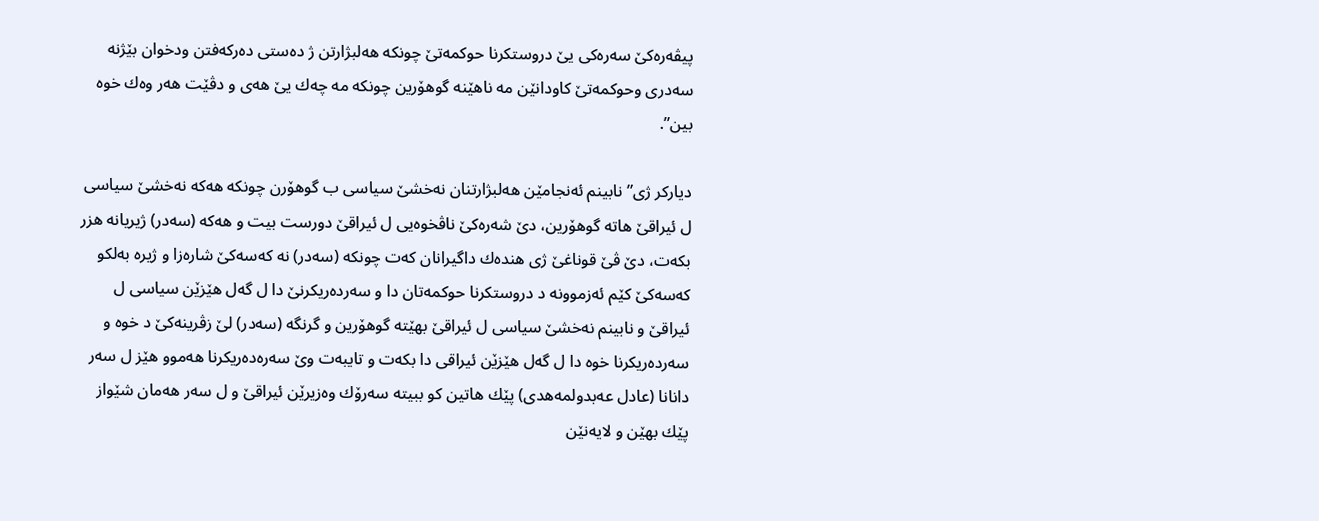پیڤه‌ره‌كێ‌ سه‌ره‌كی یێ‌ دروستكرنا حوكمه‌تێ چونكه‌ هه‌لبژارتن ژ ده‌ستی ده‌ركه‌فتن ودخوان بێژنه‌ سه‌دری وحوكمه‌تێ‌ كاودانێن مه‌ ناهێنه‌ گوهۆرین چونكه‌ مه‌ چه‌ك یێ هه‌ی و دڤێت هه‌ر وه‌ك خوه‌ بین”.

دیاركر ژی” نابینم ئه‌نجامێن هه‌لبژارتنان نه‌خشێ‌ سیاسی ب گوهۆرن چونكه‌ هه‌كه‌ نه‌خشێ‌ سیاسی ل ئیراقێ هاته‌ گوهۆرین، دێ‌ شه‌ره‌كێ‌ ناڤخوه‌یی ل ئیراقێ دورست بیت و هه‌كه‌ (سه‌در) ژیریانه‌ هزر بكه‌ت، دێ‌ ڤێ‌ قوناغێ‌ ژی هنده‌ك داگیرانان كه‌ت چونكه‌ (سه‌در) نه‌ كه‌سه‌كێ‌ شاره‌زا و ژیره‌ به‌لكو كه‌سه‌كێ‌ كێم ئه‌زموونه‌ د دروستكرنا حوكمه‌تان دا و سه‌رده‌ریكرنێ‌ دا ل گه‌ل هێزێن سیاسی ل ئیراقێ و نابینم نه‌خشێ‌ سیاسی ل ئیراقێ بهێته‌ گوهۆرین و گرنگه‌ (سه‌در) لێ‌ زڤرینه‌كێ‌ د خوه‌ و سه‌رده‌ریكرنا خوه‌ دا ل گه‌ل هێزێن ئیراقی دا بكه‌ت و تایبه‌ت وێ‌ سه‌ره‌ده‌ریكرنا هه‌موو هێز ل سه‌ر دانانا (عادل عه‌بدولمه‌هدی) پێك هاتین كو ببیته‌ سه‌رۆك وه‌زیرێن ئیراقێ و ل سه‌ر هه‌مان شێواز پێك بهێن و لایه‌نێن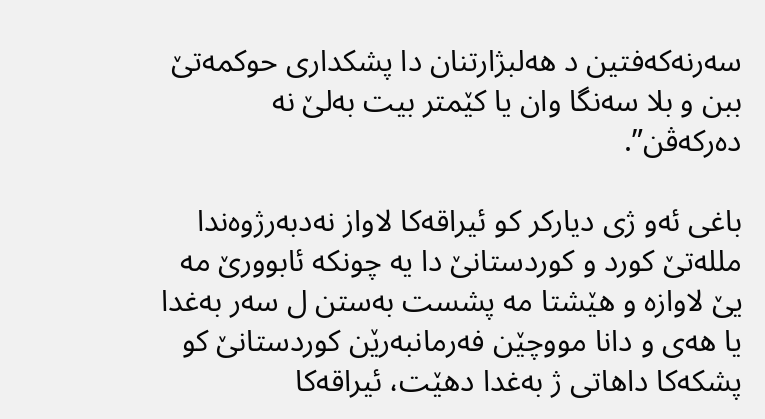سه‌رنه‌كه‌فتین د هه‌لبژارتنان دا پشكداری حوكمه‌تێ‌ ببن و بلا سه‌نگا وان یا كێمتر بیت به‌لێ‌ نه‌ ده‌ركه‌ڤن”.

باغی ئه‌و ژی دیاركر كو ئیراقه‌كا لاواز نه‌دبه‌رژوه‌ندا ملله‌تێ‌ كورد و كوردستانێ‌ دا یه‌ چونكه‌ ئابوورێ‌ مه‌ یێ‌ لاوازه‌ و هێشتا مه‌ پشست به‌ستن ل سه‌ر به‌غدا یا هه‌ی و دانا مووچێن فه‌رمانبه‌رێن كوردستانێ‌ كو پشكه‌كا داهاتی ژ به‌غدا دهێت، ئیراقه‌كا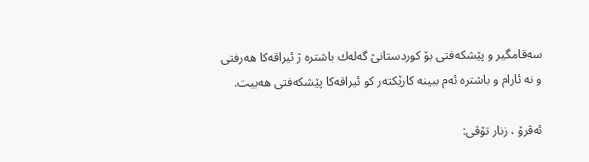سه‌قامگیر و پێشكه‌فتی بۆ كوردستانێ‌ گه‌له‌ك باشتره‌ ژ ئیراقه‌كا هه‌رفتی و نه‌ ئارام و باشتره‌ ئه‌م ببینه‌ كارێكته‌ر كو ئیراقه‌كا پێشكه‌فتی هه‌بیت.

ئه‌ڤرۆ ، زنار تۆڤی: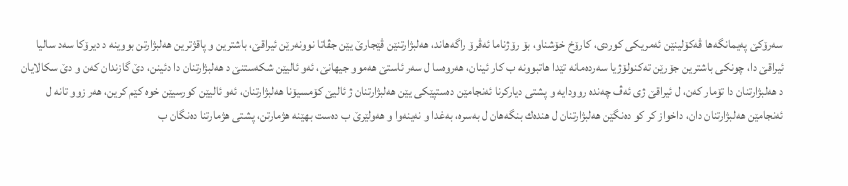سه‌رۆكێ‌ په‌یمانگه‌ها ڤه‌كۆلینێن ئه‌مریكی كوردی، كارۆخ خۆشناو، بۆ رۆژناما ئه‌ڤرۆ راگه‌هاند، هه‌لبژارتنێن ڤێجارێ‌ یێن جڤاتا نوونه‌رێن ئیراقێ، باشترین و پاقژترین هه‌لبژارتن بووینه‌ د دیرۆكا سه‌د سالیا ئیراقێ دا، چونكی باشترین جۆرێن ته‌كنولۆژیا سه‌رده‌مانه‌ تێدا هاتبوونه‌ ب كار ئینان، هه‌روه‌سا ل سه‌ر ئاستێ‌ هه‌موو جیهانێ‌، ئه‌و ئالیێن شكه‌ستنێ‌ د هه‌لبژارتنان دا دئینن، دێ‌ گازندان كه‌ن و دێ‌ سكالایان د هه‌لبژارتنان دا تۆمار كه‌ن، ل ئیراقێ ژی ئه‌ڤ چه‌نده‌ روودایه‌ و پشتی دیاركرنا ئه‌نجامێن ده‌ستپێكی یێن هه‌لبژارتنان ژ ئالیێ‌ كۆمسیۆنا هه‌لبژارتنان، ئه‌و ئالیێن كورسیێن خوه‌ كێم كرین، هه‌ر زوو تانه‌ ل ئه‌نجامێن هه‌لبژارتنان دان، داخواز كر كو ده‌نگێن هه‌لبژارتنان ل هنده‌ك بنگه‌هان ل به‌سره‌، به‌غدا و نه‌ینه‌وا و هه‌ولێرێ‌ ب ده‌ست بهێنه‌ هژمارتن، پشتی هژمارتنا ده‌نگان ب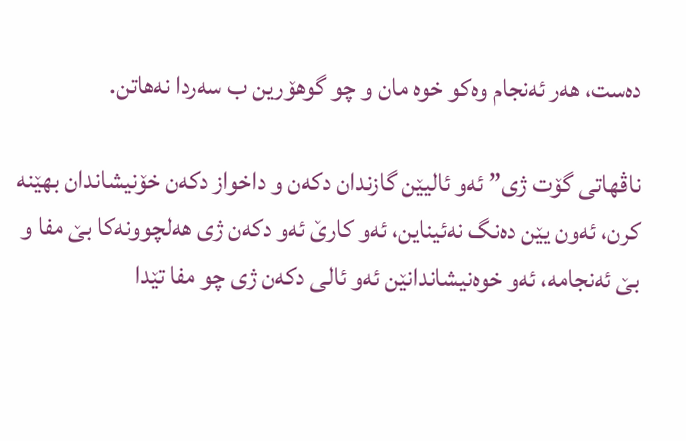ده‌ست، هه‌ر ئه‌نجام وه‌كو خوه‌ مان و چو گوهۆرین ب سه‌ردا نه‌هاتن.

ناڤهاتی گۆت ژی” ئه‌و ئالیێن گازندان دكه‌ن و داخواز دكه‌ن خۆنیشاندان بهێنه‌ كرن، ئه‌ون یێن ده‌نگ نه‌ئیناین، ئه‌و كارێ‌ ئه‌و دكه‌ن ژی هه‌لچوونه‌كا بێ‌ مفا و بێ‌ ئه‌نجامه‌، ئه‌و خوه‌نیشاندانێن ئه‌و ئالی دكه‌ن ژی چو مفا تێدا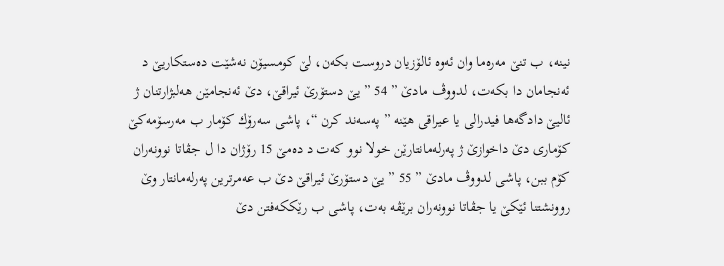نینه‌، ب تنێ‌ مه‌ره‌ما وان ئه‌وه‌ ئالۆزیان دروست بكه‌ن، لێ‌ كومسیۆن نه‌شێت ده‌ستكاریێ‌ د ئه‌نجامان دا بكه‌ت، لدووڤ مادێ‌ ” 54 ” یێ‌ دستۆرێ‌ ئیراقێ، دێ‌ ئه‌نجامێن هه‌لبژارتنان ژ ئالیێ‌ دادگه‌ها فیدرالی یا عیراقی هێنه‌ ” په‌سه‌ند كرن “، پاشی سه‌رۆك كۆمار ب مه‌رسۆمه‌كێ‌ كۆماری دێ‌ داخوازێ‌ ژ په‌رله‌مانتارێن خولا نوو كه‌ت د ده‌مێ‌ 15 رۆژان دا ل جڤاتا نوونه‌ران كۆم ببن، پاشی لدووڤ مادێ‌ ” 55 ” یێ‌ دستۆرێ‌ ئیراقێ دێ‌ ب عه‌مرترین په‌رله‌مانتار وێ‌ روونشتنا ئێكێ‌ یا جڤاتا نوونه‌ران برێڤه‌ به‌ت، پاشی ب رێككه‌فتن دێ‌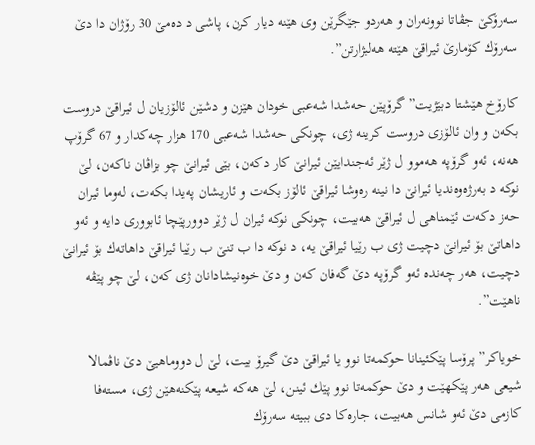سه‌رۆكێ‌ جڤاتا نوونه‌ران و هه‌ردو جێگرێن وی هێنه‌ دیار كرن، پاشی د ده‌مێ‌ 30 رۆژان دا دێ‌ سه‌رۆك كۆمارێ‌ ئیراقێ هێته‌ هه‌لبژارتن”.

كارۆخ هێشتا دبێژیت” گرۆپێن حه‌شدا شه‌عبی خودان هێزن و دشێن ئالۆزیان ل ئیراقێ دروست بكه‌ن و وان ئالۆزی دروست كرینه‌ ژی، چونكی حه‌شدا شه‌عبی 170 هزار چه‌كدار و 67 گرۆپ هه‌نه‌، ئه‌و گرۆپه‌ هه‌موو ل ژێر ئه‌جندایێن ئیرانێ‌ كار دكه‌ن، بێی ئیرانێ‌ چو بزاڤان ناكه‌ن، لێ‌ نوكه‌ د به‌رژه‌وه‌ندیا ئیرانێ‌ دا نینه‌ ره‌وشا ئیراقێ ئالۆز بكه‌ت و ئاریشان په‌یدا بكه‌ت، له‌وما ئیران حه‌ز دكه‌ت ئێمناهی ل ئیراقێ هه‌بیت، چونكی نوكه‌ ئیران ل ژێر دوورپێچا ئابووری دایه‌ و ئه‌و داهاتێ‌ بۆ ئیرانێ‌ دچیت ژی ب رێیا ئیراقێ یه‌، د نوكه‌ دا ب تنێ‌ ب رێیا ئیراقێ داهاته‌ك بۆ ئیرانێ‌ دچیت، هه‌ر چه‌نده‌ ئه‌و گرۆپه‌ دێ‌ گه‌فان كه‌ن و دێ‌ خوه‌نیشادانان ژی كه‌ن، لێ‌ چو پێڤه‌ ناهێت”.

خویاكر” پرۆسا پێكئینانا حوكمه‌تا نوو یا ئیراقێ دێ‌ گیرۆ بیت، لێ‌ ل دووماهیێ‌ دێ‌ ناڤمالا شیعی هه‌ر پێكهێت و دێ‌ حوكمه‌تا نوو پێك ئینن، لێ‌ هه‌كه‌ شیعه‌ پێكنه‌هێن ژی، مسته‌فا كازمی دێ‌ ئه‌و شانس هه‌بیت، جاره‌كا دی ببیته‌ سه‌رۆك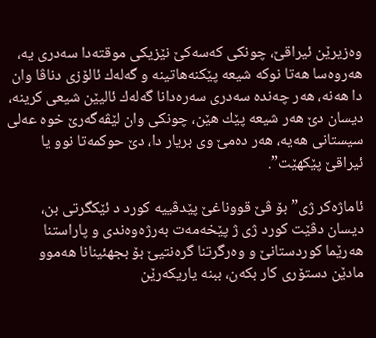وه‌زیرێن ئیراقێ، چونكی كه‌سه‌كێ‌ نێزیكی موقته‌دا سه‌دری یه‌، هه‌روه‌سا هه‌تا نوكه‌ شیعه‌ پێكنه‌هاتینه‌ و گه‌له‌ك ئالۆزی دناڤا وان دا هه‌نه‌، هه‌ر چه‌نده‌ سه‌دری سه‌ره‌دانا گه‌له‌ك ئالیێن شیعی كرینه‌، دیسان دێ‌ هه‌ر شیعه‌ پێك هێن، چونكی وان لێڤه‌گه‌رێ‌ خوه‌ عه‌لی سیستانی هه‌یه‌، هه‌ر ده‌مێ‌ وی بریار دا، دێ‌ حوكمه‌تا نوو یا ئیراقێ پێكهێت”.

ئاماژه‌كر ژی” بۆ ڤێ‌ قووناغێ‌ پێدڤییه‌ كورد د ئێكگرتی بن، دیسان دڤێت كورد ژی ژ پێخه‌مه‌ت به‌رژه‌وه‌ندی و پاراستنا هه‌رێما كوردستانێ‌ و وه‌رگرتنا گره‌نتیێ‌ بۆ بجهئینانا هه‌موو مادێن دستۆری كار بكه‌ن، ببنه‌ یاریكه‌رێن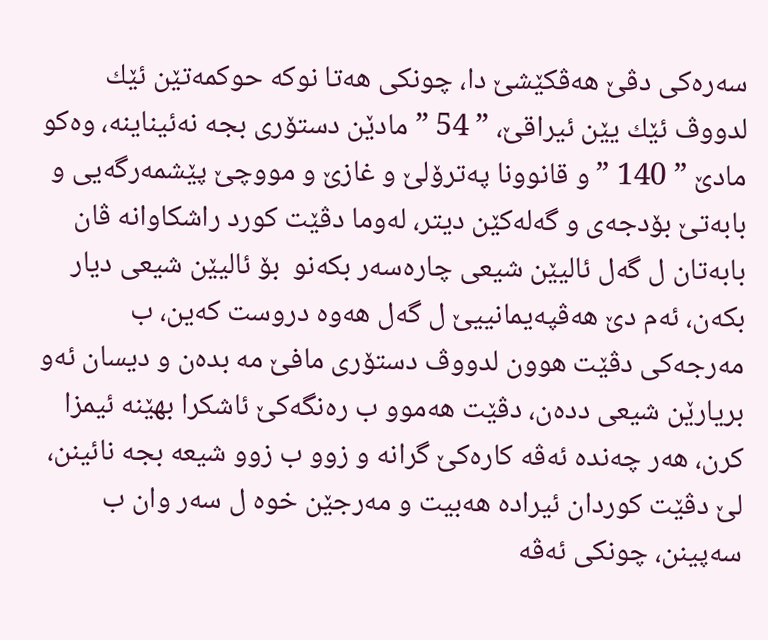سه‌ره‌كی دڤێ‌ هه‌ڤكێشێ‌ دا، چونكی هه‌تا نوكه‌ حوكمه‌تێن ئێك لدووڤ ئێك یێن ئیراقێ، ” 54 ” مادێن دستۆری بجه نه‌ئیناینه‌، وه‌كو مادێ‌ ” 140 ” و قانوونا په‌ترۆلێ و غازێ‌ و مووچێ‌ پێشمه‌رگه‌یی و بابه‌تێ‌ بۆدجه‌ی و گه‌له‌كێن دیتر، له‌وما دڤێت كورد راشكاوانه‌ ڤان بابه‌تان ل گه‌ل ئالیێن شیعی چاره‌سه‌ر بكه‌نو  بۆ ئالیێن شیعی دیار بكه‌ن، ئه‌م دێ‌ هه‌ڤپه‌یمانییێ‌ ل گه‌ل هه‌وه‌ دروست كه‌ین، ب مه‌رجه‌كی دڤێت هوون لدووڤ دستۆری مافێ‌ مه‌ بده‌ن و دیسان ئه‌و بریارێن شیعی دده‌ن، دڤێت هه‌موو ب ره‌نگه‌كێ‌ ئاشكرا بهێنه‌ ئیمزا كرن، هه‌ر چه‌نده‌ ئه‌ڤه‌ كاره‌كێ‌ گرانه‌ و زوو ب زوو شیعه‌ بجه نائینن، لێ‌ دڤێت كوردان ئیراده‌ هه‌بیت و مه‌رجێن خوه‌ ل سه‌ر وان ب سه‌پینن، چونكی ئه‌ڤه‌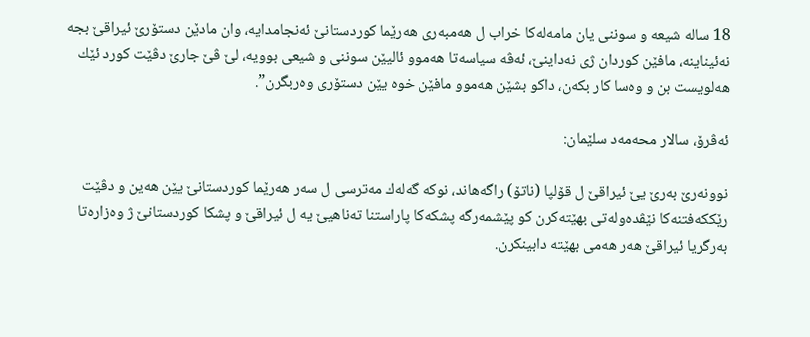18 ساله‌ شیعه‌ و سوننی یان مامه‌له‌كا خراب ل هه‌مبه‌ری هه‌رێما كوردستانێ‌ ئه‌نجامدایه‌، وان مادێن دستۆرێ‌ ئیراقێ بجه نه‌ئیناینه‌، مافێن كوردان ژی نه‌داینێ‌، ئه‌ڤه‌ سیاسه‌تا هه‌موو ئالیێن سوننی و شیعی بوویه‌، لێ‌ ڤێ‌ جارێ‌ دڤێت كورد ئێك هه‌لویست بن و وه‌سا كار بكه‌ن، داكو بشێن هه‌موو مافێن خوه‌ یێن دستۆری وه‌ربگرن”.

ئه‌ڤرۆ، سالار محه‌مه‌د سلێمان:

نوونه‌رێ‌ به‌رێ‌ یێ‌ ئیراقێ ل قۆلپا (ناتۆ) راگه‌هاند، نوكه‌ گه‌له‌ك مه‌ترسی ل سه‌ر هه‌رێما كوردستانێ‌ یێن هه‌ین و دڤێت رێككه‌فتنه‌كا نێڤده‌وله‌تی بهێته‌كرن كو پێشمه‌رگه‌ پشكه‌كا پاراستنا ته‌ناهیێ یه‌ ل ئیراقێ و پشكا كوردستانێ‌ ژ وه‌زاره‌تا به‌رگریا ئیراقێ هه‌ر هه‌می بهێته‌ دابینكرن.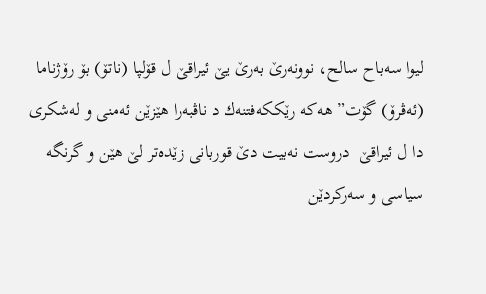لیوا سه‌باح سالح، نوونه‌رێ‌ به‌رێ‌ یێ‌ ئیراقێ ل قۆلپا (ناتۆ) بۆ رۆژناما (ئه‌ڤرۆ) گۆت” هه‌كه‌ رێككه‌فتنه‌ك د ناڤبه‌را هێزێن ئه‌منی و له‌شكری دا ل ئیراقێ  دروست نه‌بیت دێ‌ قوربانی زێده‌تر لێ‌ هێن و گرنگه‌ سیاسی و سه‌ركردێن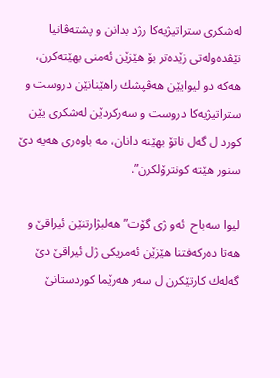له‌شكری ستراتیژیه‌كا رژد بدانن و پشته‌ڤانیا نێڤده‌وله‌تی زێده‌تر بۆ هێزێن ئه‌منی بهێته‌كرن، هه‌كه‌ دو لیوایێن هه‌ڤپشك راهێنانێن دروست و ستراتیژیه‌كا دروست و سه‌ركردێن له‌شكری یێن كورد ل گه‌ل ناتۆ بهێنه‌ دانان، مه‌ باوه‌ری هه‌یه‌ دێ‌ سنور هێته‌ كونترۆلكرن”.

لیوا سه‌باح  ئه‌و ژی گۆت” هه‌لبژارتنێن ئیراقێ و هه‌تا ده‌ركه‌فتنا هێزێن ئه‌مریكی ژل ئیراقێ دێ‌ گه‌له‌ك كارتێكرن ل سه‌ر هه‌رێما كوردستانێ‌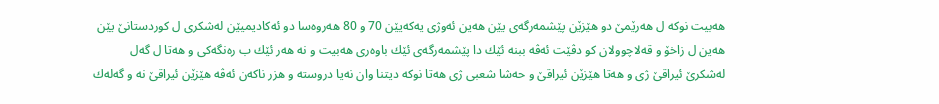هه‌بیت نوكه‌ ل هه‌رێمێ دو هێزێن پێشمه‌رگه‌ی یێن هه‌ین ئه‌وژی یه‌كه‌یێن 70 و 80 هه‌روه‌سا دو ئه‌كادیمیێن له‌شكری ل كوردستانێ‌ یێن هه‌ین ل زاخۆ و قه‌لاچوولان كو دڤێت ئه‌ڤه‌ ببنه‌ ئێك دا پێشمه‌رگه‌ی ئێك باوه‌ری هه‌بیت و نه‌ هه‌ر ئێك ب ره‌نگه‌كی و هه‌تا ل گه‌ل له‌شكرێ‌ ئیراقێ ژی و هه‌تا هێزێن ئیراقێ و حه‌شا شعبی ژی هه‌تا نوكه‌ دیتنا وان نه‌یا دروسته‌ و هزر ناكه‌ن ئه‌ڤه‌ هێزێن ئیراقێ نه‌ و گه‌له‌ك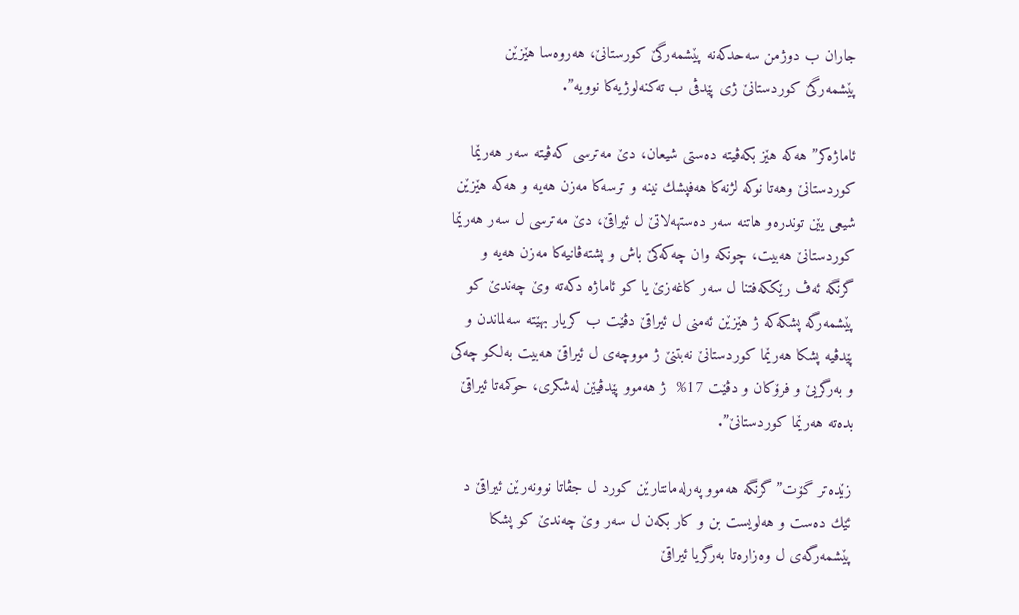جاران ب دوژمن سه‌حدكه‌نه‌ پێشمه‌رگێ‌ كورستانێ‌، هه‌روه‌سا هێزێن پێشمه‌رگێ‌ كوردستانێ‌ ژی پێدڤی ب ته‌كنه‌لوژیه‌كا نوویه‌”.

ئاماژه‌كر” هه‌كه‌ هێز بكه‌ڤیته‌ ده‌ستی شیعان، دێ مه‌ترسی كه‌ڤیته‌ سه‌ر هه‌رێما كوردستانێ‌ وهه‌تا نوكه‌ لژنه‌كا هه‌فپشك نینه‌ و ترسه‌كا مه‌زن هه‌یه‌ و هه‌كه‌ هێزێن شیعی یێن توندره‌و هاتنه‌ سه‌ر ده‌ستهه‌لاتێ‌ ل ئیراقێ، دێ مه‌ترسی ل سه‌ر هه‌رێما كوردستانێ‌ هه‌بیت، چونكه‌ وان چه‌كه‌كێ‌ باش و پشته‌ڤانیه‌كا مه‌زن هه‌یه‌ و گرنگه‌ ئه‌ڤ رێككه‌فتنا ل سه‌ر كاغه‌زێ یا كو ئاماژه‌ دكه‌ته‌ وێ‌ چه‌ندێ‌ كو پێشمه‌رگه‌ پشكه‌كه‌ ژ هێزێن ئه‌منی ل ئیراقێ دڤێت ب كریار بهێته‌ سه‌لماندن و پێدڤیه‌ پشكا هه‌رێما كوردستانێ‌ نه‌بتنێ‌ ژ مووچه‌ی ل ئیراقێ هه‌بیت به‌لكو چه‌كی و به‌رگریێ و فرۆكان و دڤێت 17%  ژ هه‌موو پێدڤیێن له‌شكری، حوكمه‌تا ئیراقێ  بده‌ته‌ هه‌رێما كوردستانێ‌”.

زێده‌تر گۆت” گرنگه‌ هه‌موو په‌رله‌مانتارێن كورد ل جڤاتا نوونه‌رێن ئیراقێ د ئێك ده‌ست و هه‌لویست بن و كار بكه‌ن ل سه‌ر وێ‌ چه‌ندێ‌ كو پشكا پێشمه‌رگه‌ی ل وه‌زاره‌تا به‌رگریا ئیراقێ‌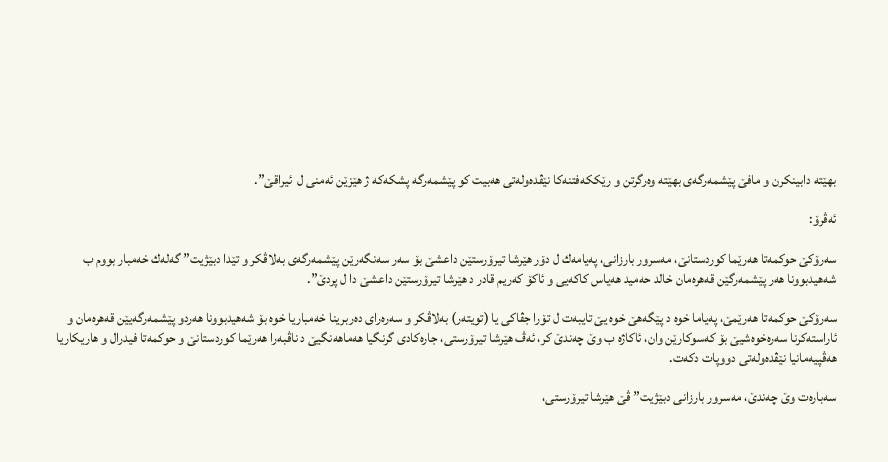بهێته‌ دابینكرن و مافێ‌ پێشمه‌رگه‌ی بهێته‌ وه‌رگرتن و رێككه‌فتنه‌كا نێڤده‌وله‌تی هه‌بیت كو پێشمه‌رگه‌ پشكه‌كه‌ ژ هێزێن ئه‌منی ل  ئیراقێ‌”.

ئه‌ڤرۆ:

سه‌رۆكێ حوكمه‌تا هه‌رێما كوردستانێ، مه‌سرور بارزانی، په‌یامه‌ك ل دۆر هێرشا تیرۆرستێن داعشێ بۆ سه‌ر سه‌نگه‌رێن پێشمه‌رگه‌ی به‌لاڤكر و تێدا دبێژیت” گه‌له‌ك خه‌مبار بووم ب شه‌هیدبوونا هه‌ر پێشمه‌رگێن قه‌هره‌مان خالد حه‌مید هه‌یاس كاكه‌یی و ئاكۆ كه‌ریم قادر د هێرشا تیرۆرستێن داعشێ دا ل پردێ”.

سه‌رۆكێ حوكمه‌تا هه‌رێمێ، په‌یاما خوه‌ د پێگه‌هێ خوه‌ یێ تایبه‌ت ل تۆرا جڤاكی یا (تویته‌ر) به‌لاڤكر و سه‌ره‌رای ده‌ربرینا خه‌مباریا خوه‌ بۆ شه‌هیدبوونا هه‌ردو پێشمه‌رگه‌یێن قه‌هره‌مان و ئاراسته‌كرنا سه‌ره‌خوه‌شیێ بۆ كه‌سوكارێن وان، ئاكاژه‌ ب وێ چه‌ندێ كر، ئه‌ڤ هێرشا تیرۆرستی، جاره‌كادی گرنگیا هه‌ماهه‌نگیێ د ناڤبه‌را هه‌رێما كوردستانێ و حوكمه‌تا فیدرال و هاریكاریا هه‌ڤپیه‌مانیا نێڤده‌وله‌تی دووپات دكه‌ت.

سه‌باره‌ت وێ چه‌ندێ، مه‌سرور بارزانی دبێژیت” ڤێ هێرشا تیرۆرستی،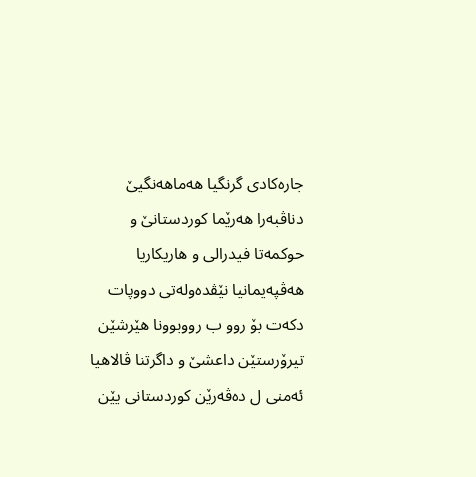جاره‌كادی گرنگیا هه‌ماهه‌نگیێ دناڤبه‌را هه‌رێما كوردستانێ و حوكمه‌تا فیدرالی و هاریكاریا هه‌ڤپه‌یمانیا نێڤده‌وله‌تی دووپات دكه‌ت بۆ روو ب رووبوونا هێرشێن تیرۆرستێن داعشێ و داگرتنا ڤالاهیا ئه‌منی ل ده‌ڤه‌رێن كوردستانی یێن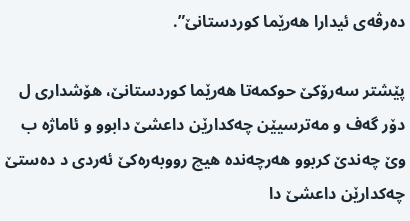ده‌رڤه‌ی ئیدارا هه‌رێما كوردستانێ”.

پێشتر سه‌رۆكێ حوكمه‌تا هه‌رێما كوردستانێ، هۆشداری ل دۆر گه‌ف و مه‌ترسیێن چه‌كدارێن داعشێ دابوو و ئاماژه‌ ب وێ چه‌ندێ كربوو هه‌رچه‌نده‌ هیچ رووبه‌ره‌كێ ئه‌ردی د ده‌ستێ چه‌كدارێن داعشێ دا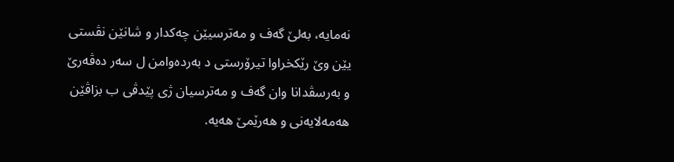نه‌مایه‌، به‌لێ گه‌ف و مه‌ترسیێن چه‌كدار و شانێن نڤستی یێن وێ رێكخراوا تیرۆرستی د به‌رده‌وامن ل سه‌ر ده‌ڤه‌رێ و به‌رسڤدانا وان گه‌ف و مه‌ترسیان ژی پێدڤی ب بزاڤێن هه‌مه‌لایه‌نی و هه‌رێمێ هه‌یه‌.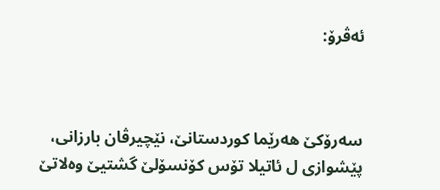ئه‌ڤرۆ:



سه‌رۆكێ هه‌رێما كوردستانێ، نێچیرڤان بارزانی، پێشوازی ل ئاتیلا تۆس كۆنسۆلێ گشتیێ وه‌لاتێ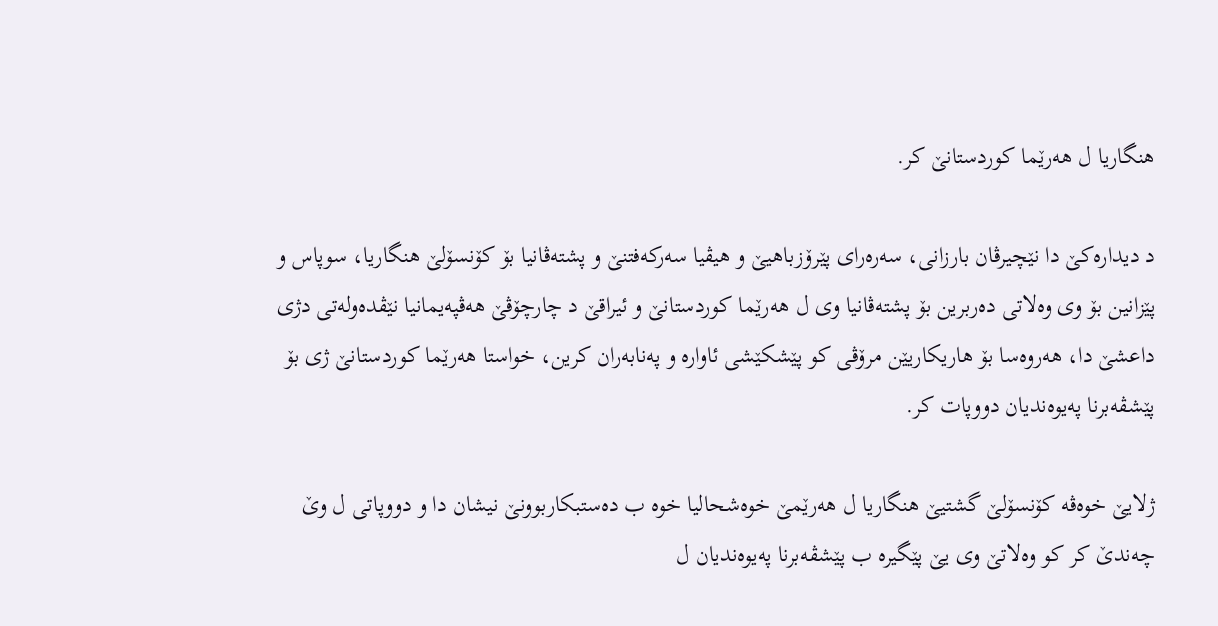هنگاریا ل هه‌رێما كوردستانێ كر.

د دیداره‌كێ دا نێچیرڤان بارزانی، سه‌ره‌رای پێرۆزباهیێ و هیڤیا سه‌ركه‌فتنێ و پشته‌ڤانیا بۆ كۆنسۆلێ هنگاریا، سوپاس و پێزانین بۆ وی وه‌لاتی ده‌ربرین بۆ پشته‌ڤانیا وی ل هه‌رێما كوردستانێ و ئیراقێ د چارچۆڤێ هه‌ڤپه‌یمانیا نێڤده‌وله‌تی دژی داعشێ دا، هه‌روه‌سا بۆ هاریكاریێن مرۆڤی كو پێشكێشی ئاواره‌ و په‌نابه‌ران كرین، خواستا هه‌رێما كوردستانێ ژی بۆ پێشڤه‌برنا په‌یوه‌ندیان دووپات كر.

ژلایێ خوه‌ڤه‌ كۆنسۆلێ گشتیێ هنگاریا ل هه‌رێمێ خوه‌شحالیا خوه‌ ب ده‌ستبكاربوونێ نیشان دا و دووپاتی ل وێ چه‌ندێ كر كو وه‌لاتێ وی یێ پێگیره‌ ب پێشڤه‌برنا په‌یوه‌ندیان ل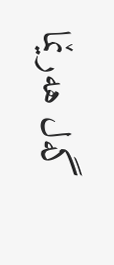گه‌ل هه‌رێما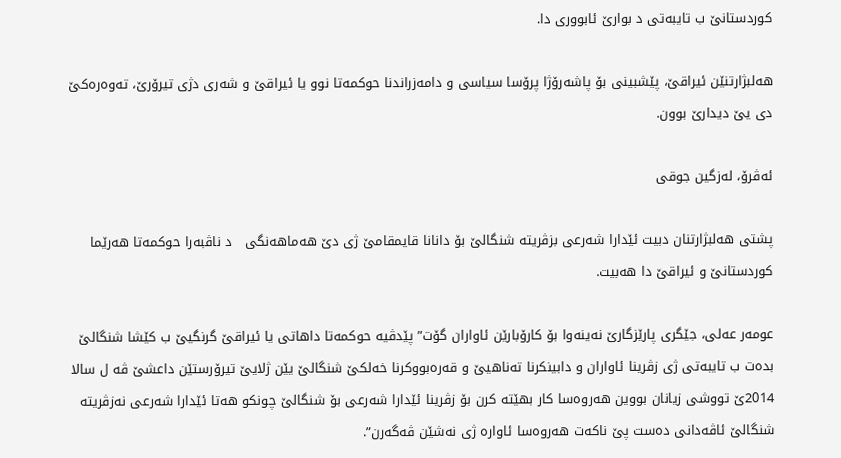كوردستانێ ب تایبه‌تی د بوارێ ئابووری دا.

هه‌لبژارتنێن ئیراقێ، پێشبینی بۆ پاشه‌رۆژا پرۆسا سیاسی و دامه‌زراندنا حوكمه‌تا نوو یا ئیراقێ و شه‌ری دژی تیرۆرێ، ته‌وه‌ره‌كێ دی یێ دیدارێ بوون.

ئه‌ڤرۆ، له‌زگین جوقی

پشتی هه‌لبژارتنان دبیت ئێدارا شه‌رعی بزڤریته‌ شنگالێ بۆ دانانا قایمقامێ‌ ژی دێ‌ هه‌ماهه‌نگی   د ناڤبه‌را حوكمه‌تا هه‌رێما كوردستانێ‌ و ئیراقێ دا هه‌بیت.

عومه‌ر عه‌لی، جێگری پارێزگارێ‌ نه‌ینه‌وا بۆ كارۆبارێن ئاواران گۆت” پێدڤیه‌ حوكمه‌تا داهاتی یا ئیراقێ گرنگیێ ب كێشا شنگالێ بده‌ت ب تایبه‌تی ژی زڤرینا ئاواران و دابینكرنا ته‌ناهیێ و قه‌ره‌بووكرنا خه‌لكێ‌ شنگالێ یێن ژلایێ‌ تیرۆرستێن داعشێ ڤه‌ ل سالا 2014ێ‌ تووشی زیانان بووین هه‌روه‌سا كار بهێته‌ كرن بۆ زڤرینا ئێدارا شه‌رعی بۆ شنگالێ چونكو هه‌تا ئێدارا شه‌رعی نه‌زڤریته‌ شنگالێ ئاڤه‌دانی ده‌ست پێ‌ ناكه‌ت هه‌روه‌سا ئاواره‌ ژی نه‌شێن ڤه‌گه‌رن”.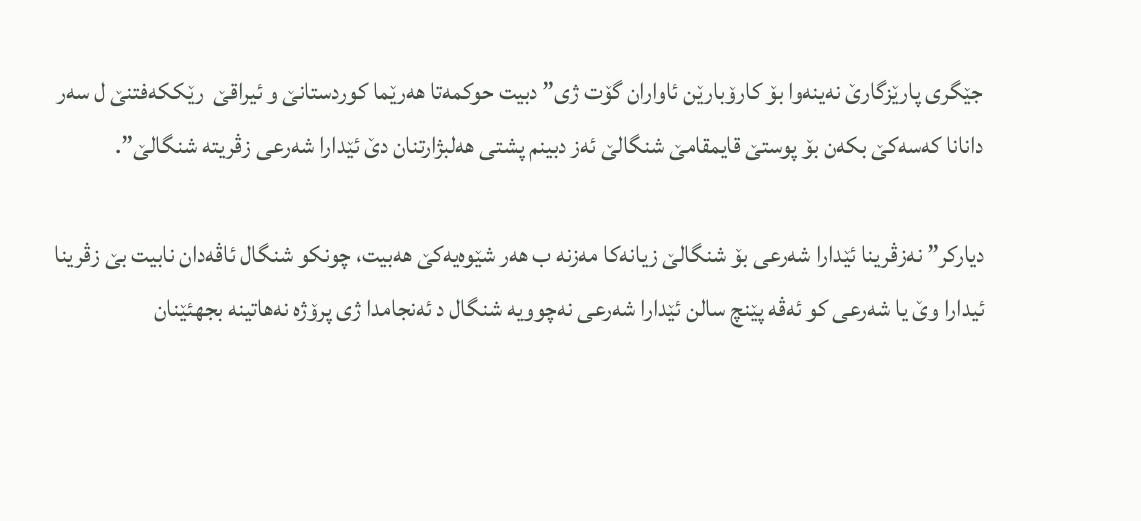جێگری پارێزگارێ‌ نه‌ینه‌وا بۆ كارۆبارێن ئاواران گۆت ژی” دبیت حوكمه‌تا هه‌رێما كوردستانێ‌ و ئیراقێ  رێككه‌فتنێ‌ ل سه‌ر دانانا كه‌سه‌كێ‌ بكه‌ن بۆ پوستێ‌ قایمقامێ‌ شنگالێ ئه‌ز دبینم پشتی هه‌لبژارتنان دێ‌ ئێدارا شه‌رعی زڤریته‌ شنگالێ”.

دیاركر” نه‌زڤرینا ئێدارا شه‌رعی بۆ شنگالێ زیانه‌كا مه‌زنه‌ ب هه‌ر شێوه‌یه‌كێ‌ هه‌بیت، چونكو شنگال ئاڤه‌دان نابیت بێ زڤرینا ئیدارا وێ یا شه‌رعی كو ئه‌ڤه‌ پێنچ سالن ئێدارا شه‌رعی نه‌چوویه‌ شنگال د ئه‌نجامدا ژی پرۆژه‌ نه‌هاتینه‌ بجهئێنان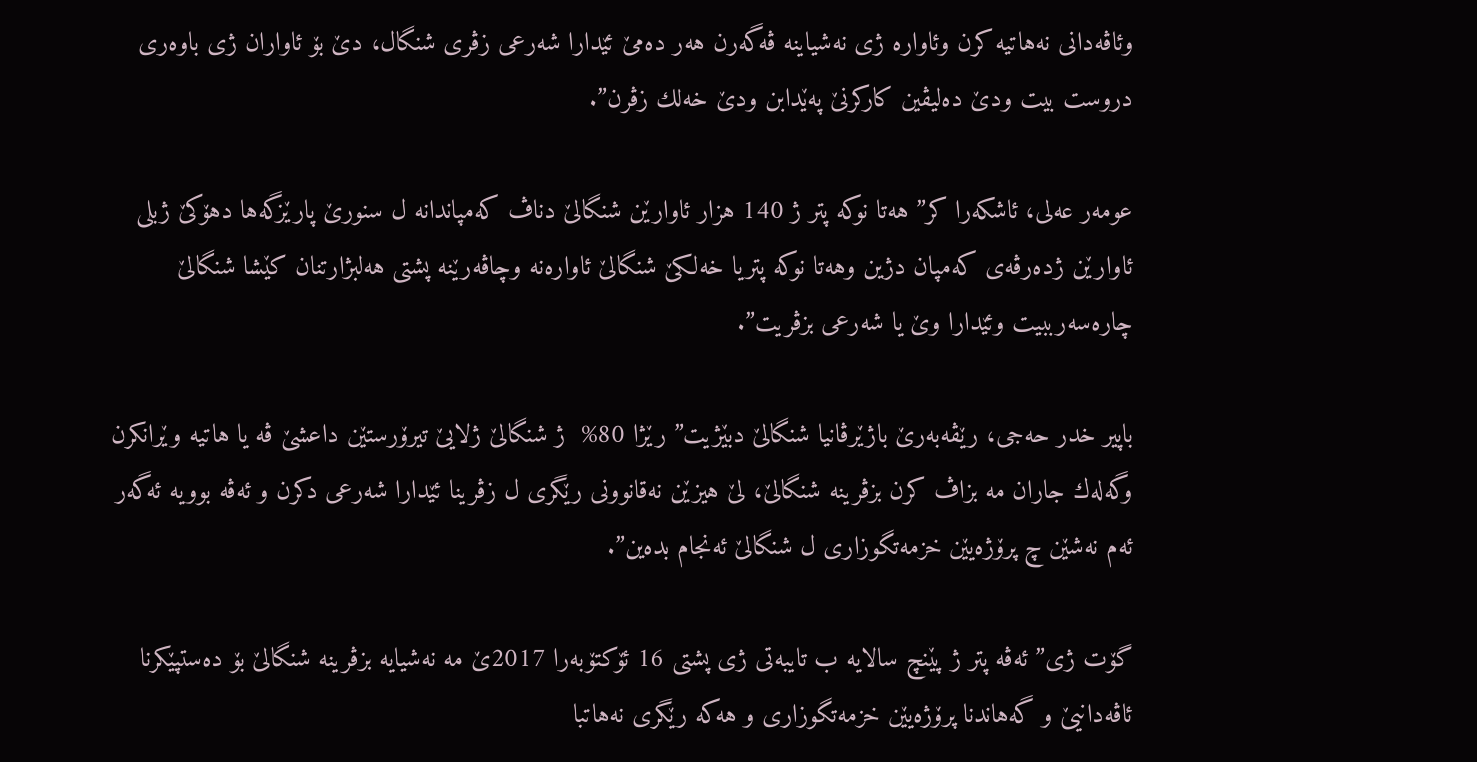وئاڤه‌دانی نه‌هاتیه‌ كرن وئاواره‌ ژی نه‌شیاینه‌ ڤه‌گه‌رن هه‌ر ده‌مێ‌ ئێدارا شه‌رعی زڤری شنگال، دێ‌ بۆ ئاواران ژی باوه‌ری دروست بیت ودێ‌ ده‌لیڤین كاركرنێ‌ په‌ێدابن ودێ‌ خه‌لك زڤرن”.

عومه‌ر عه‌لی، ئاشكه‌را كر” هه‌تا نوكه‌ پتر ژ 140 هزار ئاوارێن شنگالێ دناڤ كه‌مپاندانه‌ ل سنورێ‌ پارێزگه‌ها دهۆكێ‌ ژبلی ئاوارێن ژده‌رڤه‌ی كه‌مپان دژین وهه‌تا نوكه‌ پتریا خه‌لكێ‌ شنگالێ ئاواره‌نه‌ وچاڤه‌رێنه‌ پشتی هه‌لبژارتنان كێشا شنگالێ چاره‌سه‌رببیت وئێدارا وێ یا شه‌رعی بزڤریت”.

باپیر خدر حه‌جی، رێڤه‌به‌رێ‌ باژێرڤانیا شنگالێ دبێژیت” رێژا 80%  ژ شنگالێ ژلایێ‌ تیرۆرستێن داعشێ ڤه‌ یا هاتیه‌ وێرانكرن وگه‌له‌ك جاران مه‌ بزاڤ كرن بزڤرینه‌ شنگالێ، لێ‌ هیزێن نه‌قانوونی رێگری ل زڤرینا ئێدارا شه‌رعی دكرن و ئه‌ڤه‌ بوویه‌ ئه‌گه‌ر ئه‌م نه‌شێن چ پرۆژه‌یێن خزمه‌تگوزاری ل شنگالێ ئه‌نجام بده‌ین”.

گۆت ژی” ئه‌ڤه‌ پتر ژ پێنچ سالایه‌ ب تایبه‌تی ژی پشتی 16 ئۆكتۆبه‌را 2017ێ‌ مه‌ نه‌شیایه‌ بزڤرینه‌ شنگالێ بۆ ده‌ستپێكرنا ئاڤه‌دانیێ و گه‌هاندنا پرۆژه‌یێن خزمه‌تگوزاری و هه‌كه‌ رێگری نه‌هاتبا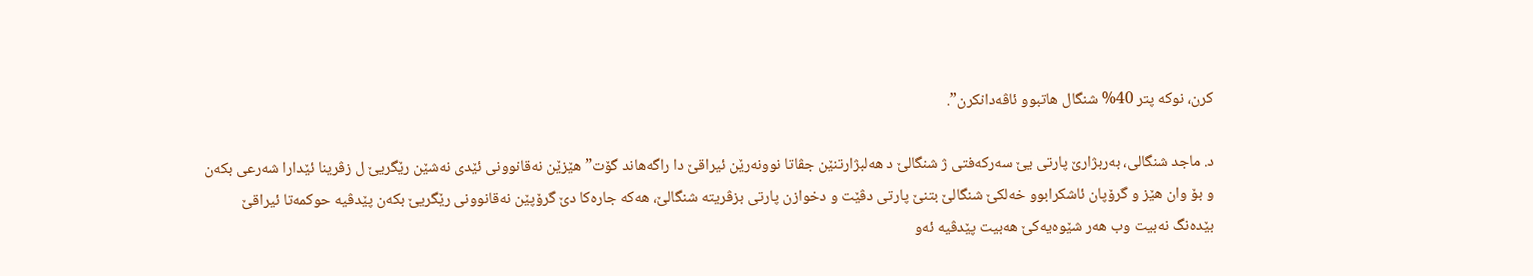كرن، نوكه‌ پتر 40% شنگال هاتبوو ئاڤه‌دانكرن”.

د. ماجد شنگالی، به‌ربژارێ پارتی یێ سه‌ركه‌فتی ژ شنگالێ د هه‌لبژارتنێن جڤاتا نوونه‌رێن ئیراقێ دا راگه‌هاند گۆت” هێزێن نه‌قانوونی ئێدی نه‌شێن رێگریێ‌ ل زڤرینا ئێدارا شه‌رعی بكه‌ن و بۆ وان هێز و گرۆپان ئاشكرابوو خه‌لكێ‌ شنگالێ بتنێ‌ پارتی دڤێت و دخوازن پارتی بزڤریته‌ شنگالێ، هه‌كه‌ جاره‌كا دێ‌ گرۆپێن نه‌قانوونی رێگریێ‌ بكه‌ن پێدڤیه‌ حوكمه‌تا ئیراقێ بێده‌نگ نه‌بیت وب هه‌ر شێوه‌یه‌كێ‌ هه‌بیت پێدڤیه‌ ئه‌و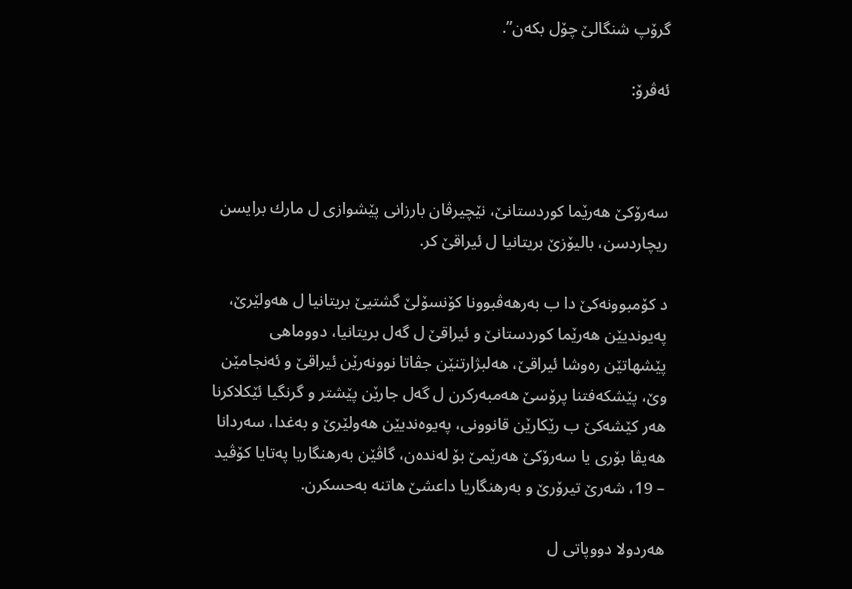گرۆپ شنگالێ چۆل بكه‌ن”.

ئه‌ڤرۆ:



سه‌رۆكێ هه‌رێما كوردستانێ، نێچیرڤان بارزانی پێشوازی ل مارك برایسن ریچاردسن، بالیۆزێ بریتانیا ل ئیراقێ كر.

د كۆمبوونه‌كێ دا ب به‌رهه‌ڤبوونا كۆنسۆلێ گشتیێ بریتانیا ل هه‌ولێرێ، په‌یوندیێن هه‌رێما كوردستانێ و ئیراقێ ل گه‌ل بریتانیا، دووماهی پێشهاتێن ره‌وشا ئیراقێ، هه‌لبژارتنێن جڤاتا نوونه‌رێن ئیراقێ و ئه‌نجامێن وێ، پێشكه‌فتنا پرۆسێ هه‌مبه‌ركرن ل گه‌ل جارێن پێشتر و گرنگیا ئێكلاكرنا هه‌ر كێشه‌كێ ب رێكارێن قانوونی، په‌یوه‌ندیێن هه‌ولێرێ و به‌غدا، سه‌ردانا هه‌یڤا بۆری یا سه‌رۆكێ هه‌رێمێ بۆ له‌نده‌ن، گاڤێن به‌رهنگاریا په‌تایا كۆڤید – 19، شه‌رێ تیرۆرێ و به‌رهنگاریا داعشێ هاتنه‌ به‌حسكرن.

هه‌ردولا دووپاتی ل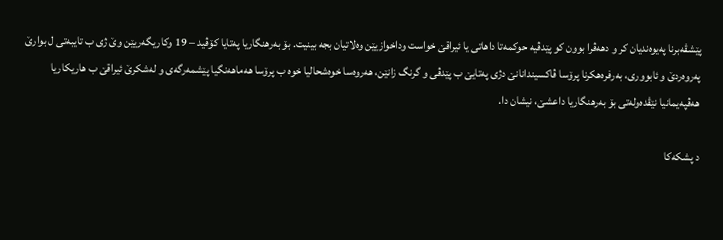پێشڤه‌برنا په‌یوه‌ندیان كر و دهه‌ڤرا بوون كو پێدڤیه‌ حوكمه‌تا داهاتی یا ئیراقێ خواست وداخوازیێن وه‌لاتیان بجه بینیت. بۆ به‌رهنگاریا په‌تایا كۆڤید – 19 وكاریگه‌ریێن وێ ژی ب تایبه‌تی ل بوارێ په‌روه‌ردێ و ئابووری، به‌رفره‌هكرنا پرۆسا ڤاكسیندانانێ دژی په‌تایێ ب پێدڤی و گرنگ زانێن، هه‌روه‌سا خوه‌شحالیا خوه‌ ب پرۆسا هه‌ماهه‌نگیا پێشمه‌رگه‌ی و له‌شكرێ ئیراقێ ب هاریكاریا هه‌ڤپه‌یمانیا نێڤده‌وله‌تی بۆ به‌رهنگاریا داعشێ، نیشان دا.

د پشكه‌كا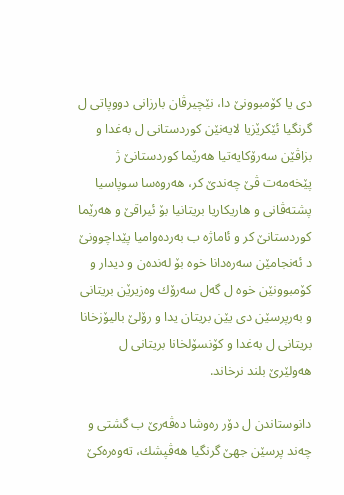دی یا كۆمبوونێ دا، نێچیرڤان بارزانی دووپاتی ل گرنگیا ئێكرێزیا لایه‌نێن كوردستانی ل به‌غدا و بزاڤێن سه‌رۆكایه‌تیا هه‌رێما كوردستانێ ژ پێخه‌مه‌ت ڤێ چه‌ندێ كر، هه‌روه‌سا سوپاسیا پشته‌ڤانی و هاریكاریا بریتانیا بۆ ئیراقێ و هه‌رێما كوردستانێ كر و ئاماژه‌ ب به‌رده‌وامیا پێداچوونێ د ئه‌نجامێن سه‌ره‌دانا خوه‌ بۆ له‌نده‌ن و دیدار و كۆمبوونێن خوه‌ ل گه‌ل سه‌رۆك وه‌زیرێن بریتانی و به‌رپرسێن دی یێن بریتان یدا و رۆلێ بالیۆزخانا بریتانی ل به‌غدا و كۆنسۆلخانا بریتانی ل هه‌ولێرێ بلند نرخاند.

دانوستاندن ل دۆر ره‌وشا ده‌ڤه‌رێ ب گشتی و چه‌ند پرسێن جهێ گرنگیا هه‌ڤپشك، ته‌وه‌ره‌كێ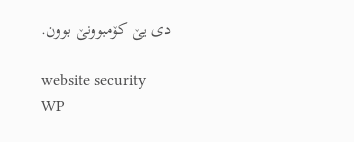دی یێ كۆمبوونێ بوون.

website security
WP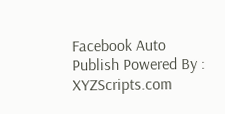Facebook Auto Publish Powered By : XYZScripts.com